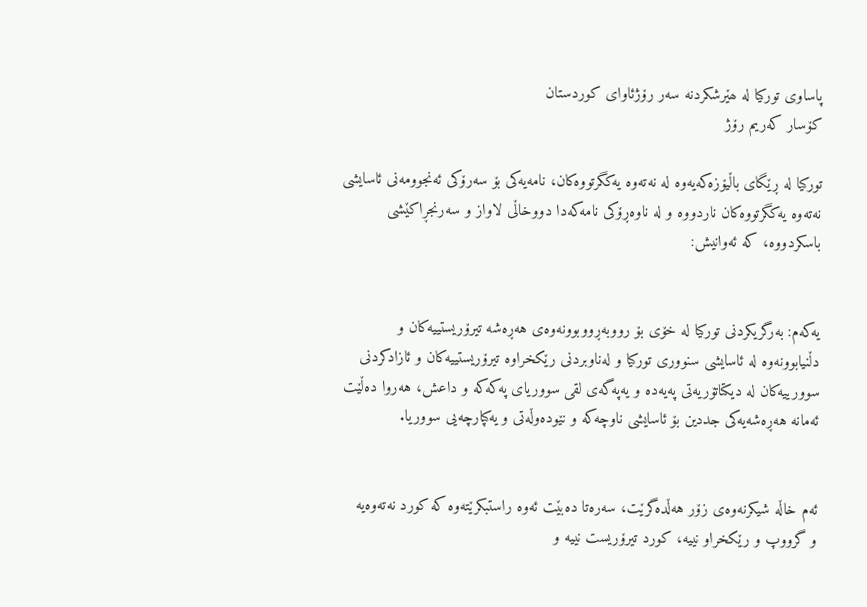پاساوی تورکیا لە ھێرشکردنە سەر رۆژئاوای کوردستان
كۆسار كه‌ریم رۆژ

توركیا له‌ ڕێگاى باڵیۆزه‌كه‌یه‌وه‌ له‌ نه‌ته‌وه‌ یه‌كگرتووه‌كان، نامه‌یه‌كى بۆ سه‌رۆكى ئه‌نجوومه‌نى ئاسایشى نه‌ته‌وه‌ یه‌كگرتووه‌كان ناردووه‌ و له‌ ناوه‌ڕۆكى نامه‌كه‌دا دووخاڵى لاواز و سه‌رنجڕاكێشى باسكردووه‌، كه‌ ئه‌وانیش:


یه‌كه‌م: به‌رگریكردنى توركیا له‌ خۆى بۆ رووبه‌ڕووبوونه‌وه‌ى هه‌ڕه‌شه‌ تیرۆريستیيه‌كان و دڵنیابوونه‌وه‌ له‌ ئاسایشى سنوورى توركیا و له‌ناوبردنى رێكخراوه‌ تیرۆريستييه‌كان و ئازادكردنى سووریيه‌كان له‌ دیكتاتۆریه‌تى په‌یه‌ده‌ و یه‌په‌گه‌ى لقى سووریاى په‌كه‌كه‌ و داعش، هه‌روا ده‌ڵێت ئه‌مانه‌ هه‌ڕه‌شه‌یه‌كى جددین بۆ ئاسایشى ناوچه‌كه‌ و نێوده‌وڵه‌تى و یه‌كپارچه‌یى سووریا.


ئه‌م خاڵه‌ شیكرنه‌وه‌ی زۆر هه‌ڵده‌گرێت، سه‌ره‌تا ده‌بێت ئه‌وه‌ راستبكرێته‌وه‌ كه‌ كورد نه‌ته‌وه‌یه‌ و گرووپ و رێكخراو نیيه‌، كورد تیرۆريست نیيه‌ و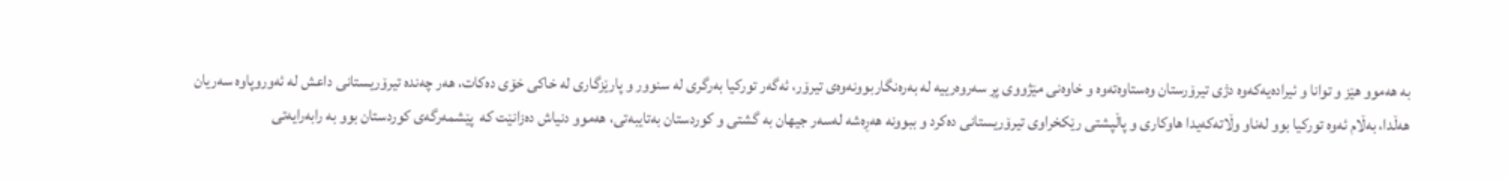به‌ هه‌موو هێز و توانا و ئیراده‌یه‌كه‌وه‌ دژى تیرۆرستان وه‌ستاوه‌ته‌وه‌ و خاوه‌نى مێژووى پڕ سه‌روه‌ریيه‌ له‌ به‌ره‌نگاربوونه‌وه‌ى تیرۆر، ئه‌گه‌ر توركیا به‌رگرى له‌ سنوور و پارێزگارى له‌ خاكى خۆى ده‌كات، هه‌ر چه‌نده‌ تیرۆريستانى داعش له‌ ئه‌وروپاوه‌ سه‌ریان هه‌ڵدا، به‌ڵام ئه‌وه‌ توركیا بوو له‌ناو وڵاته‌كه‌یدا هاوكارى و پاڵپشتى رێكخراوى تیرۆريستانى ده‌كرد و ببوونه‌ هه‌ڕه‌شه‌ له‌سه‌ر جیهان به ‌گشتى و كوردستان به‌تایبه‌تى، هه‌موو دنیاش ده‌زانێت كه‌  پێشمه‌رگه‌ى كوردستان بوو به‌ رابه‌رایه‌تى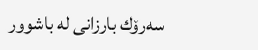سه‌رۆك بارزانى له‌ باشوور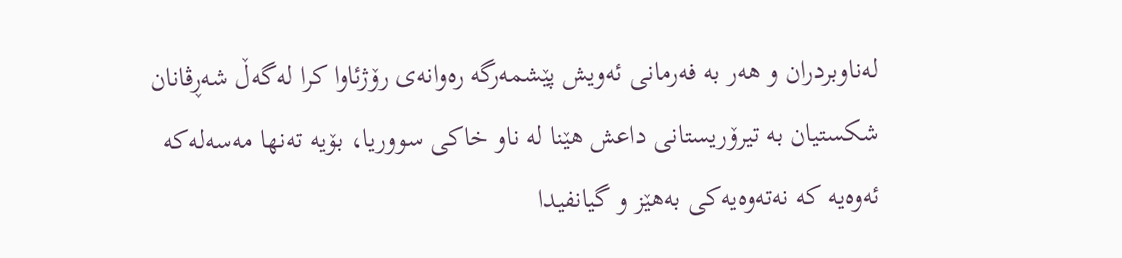له‌ناوبردران و هه‌ر به‌ فه‌رمانى ئه‌ویش پێشمه‌رگه‌ ره‌وانه‌ى رۆژئاوا كرا له‌گه‌ڵ شه‌ڕڤانان شكستیان به‌ تیرۆریستانى داعش هێنا له‌ ناو خاكى سووریا، بۆیه‌ ته‌نها مه‌سه‌له‌كه‌ ئه‌وه‌یه‌ كه‌ نه‌ته‌وه‌یه‌كى به‌هێز و گیانفیدا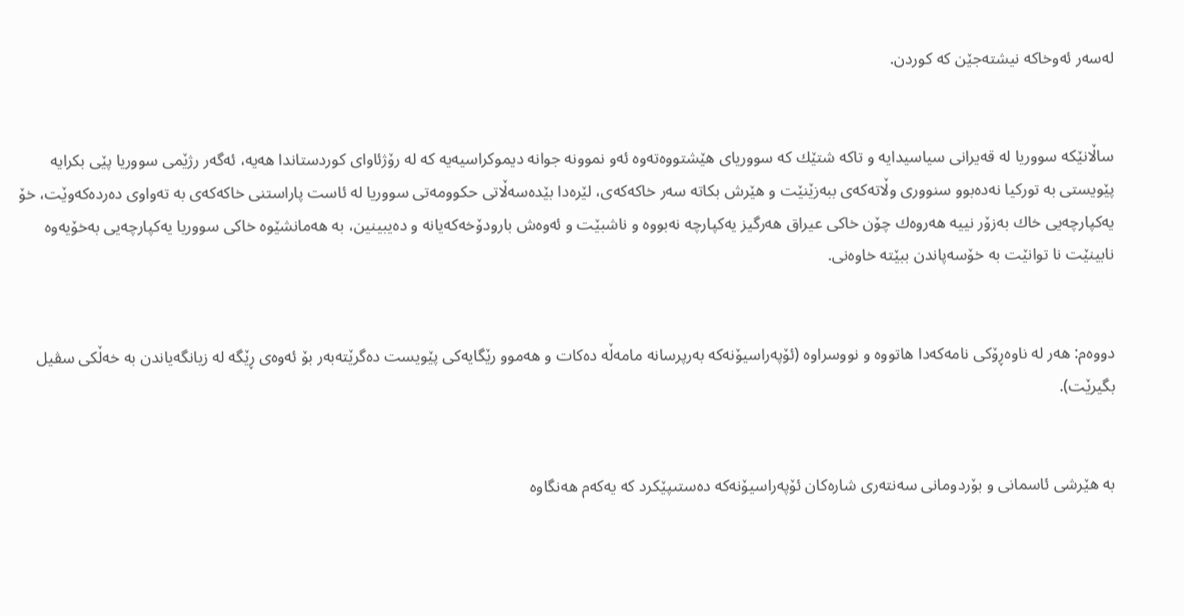له‌سه‌ر ئه‌وخاكه‌ نیشته‌جێن كه‌ كوردن.


ساڵانێكه‌ سووریا له‌ قه‌یرانى سیاسیدایه‌ و تاكه‌ شتێك كه‌ سووریاى هێشتووه‌ته‌وه‌ ئه‌و نموونه‌ جوانه‌ دیموكراسیه‌یه‌ كه‌ له‌ رۆژئاواى كوردستاندا هه‌یه‌، ئه‌گه‌ر رژێمى سووریا پێى بكرایه‌ پێویستى به‌ توركیا نه‌ده‌بوو سنوورى وڵاته‌كه‌ى ببه‌زێنێت و هێرش بكاته‌ سه‌ر خاكه‌كه‌ى، لێره‌دا بێده‌سه‌ڵاتى حكوومه‌تى سووریا له‌ ئاست پاراستنى خاكه‌كه‌ى به‌ ته‌واوى ده‌رده‌كه‌وێت، خۆ یه‌كپارچه‌یى خاك به‌زۆر نیيه‌ هه‌روه‌ك چۆن خاكى عیراق هه‌رگیز یه‌كپارچه‌ نه‌بووه‌ و ناشبێت و ئه‌وه‌ش بارودۆخه‌كه‌یانه‌ و ده‌یبینین، به‌ هه‌مانشێوه‌ خاكى سووریا یه‌كپارچه‌یى به‌خۆیه‌وه‌ نابینێت نا توانێت به‌ خۆسه‌پاندن ببێته‌ خاوه‌نى.


دووه‌م: هه‌ر له‌ ناوه‌ڕۆكى نامه‌كه‌دا هاتووه‌ و نووسراوه‌ (ئۆپه‌راسیۆنه‌كه‌ به‌رپرسانه‌ مامه‌ڵه‌ ده‌كات و هه‌موو رێگایه‌كى پێویست ده‌گرێته‌به‌ر بۆ ئه‌وه‌ى ڕێگه‌ له‌ زیانگه‌یاندن به‌ خه‌ڵكى سڤیل بگیرێت).


به‌ هێرشى ئاسمانى و بۆردومانى سه‌نته‌رى شاره‌كان ئۆپه‌راسیۆنه‌كه‌ ده‌ستىپێكرد كه‌ یه‌كه‌م هه‌نگاوه‌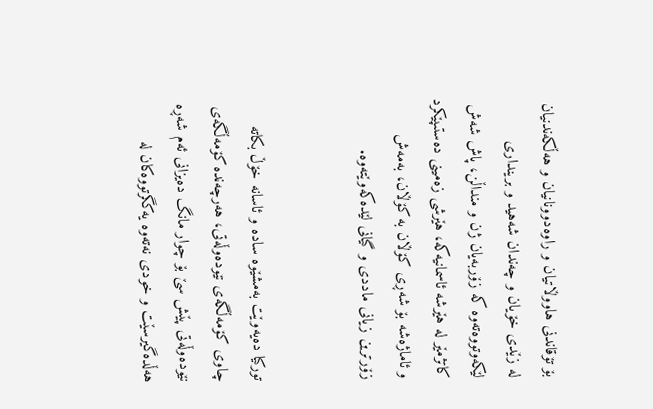بۆ تۆقاندنى هاووڵاتیان و راوه‌دوونانیان و هه‌ڵكه‌ندنیان له‌ زێدى خۆیان و چه‌ندان شه‌هید و بریندارى لێكه‌وتووه‌ته‌وه‌ كه‌ زۆربه‌یان ژن و منداڵن، پاش شه‌ش كاتژمێر له‌ هێرشه‌ ئاسمانیه‌كه‌، هێرشى زه‌مینى ده‌ستىپێكرد و ئاماژه‌شه‌ بۆ شه‌ڕى كۆڵان به‌ كۆڵان، به‌مه‌ش زۆرترین زیانى ماددى و گیانى لێده‌كه‌وێته‌وه‌.


توركیا ده‌یه‌وێت به‌مشێوه‌ ساده‌ و ئاسانه‌ خۆڵ بكاته‌ چاوى كۆمه‌ڵگه‌ى نێوده‌وڵه‌تى، هه‌رچه‌نده‌ كۆمه‌ڵگه‌ى نێوده‌وڵه‌تى پێش سێ بۆ چوار مانگ ده‌یزانى ئه‌م شه‌ڕه‌ هه‌ڵده‌گیرسێت و خودى نه‌ته‌وه‌ یه‌كگرتووه‌كان له‌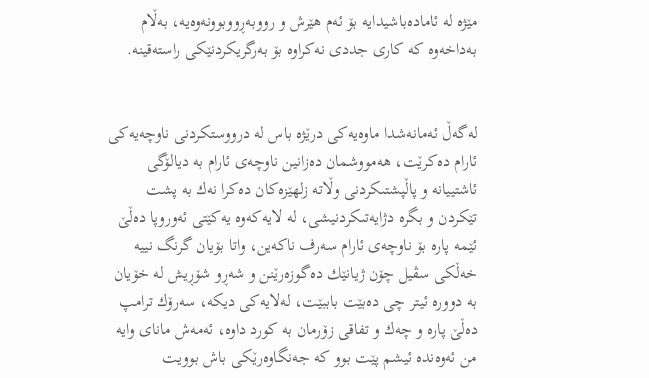مێژه‌ له‌ ئاماده‌باشیدایه‌ بۆ ئه‌م هێرش و رووبه‌ڕووبوونه‌وه‌یه‌، به‌ڵام به‌داخه‌وه‌ كه‌ كارى جددى نه‌كراوه‌ بۆ به‌رگریكردنێكى راسته‌قینه‌.


له‌گه‌ڵ ئه‌مانه‌شدا ماوه‌یه‌كى درێژه‌ باس له‌ درووستكردنى ناوچه‌یه‌كى ئارام ده‌كرێت، هه‌مووشمان ده‌زانین ناوچه‌ى ئارام به‌ دیالۆگى ئاشتیيانه‌ و پاڵپشتىكردنى وڵاته‌ زلهێزه‌كان ده‌كرا نه‌ك به‌ پشت تێكردن و بگره‌ دژایه‌تىكردنیشى، له‌ لایه‌كه‌وه‌ یه‌كێتى ئه‌وروپا ده‌ڵێ ئێمه‌ پاره‌ بۆ ناوچه‌ى ئارام سه‌رف ناكه‌ین، واتا بۆیان گرنگ نیيه‌ خه‌ڵكى سڤیل چۆن ژیانێك ده‌گوزه‌رێنن و شه‌ڕو شۆڕیش له‌ خۆیان به‌ دووره‌ ئیتر چى ده‌بێت باببێت، له‌لایه‌كى دیكه‌، سه‌رۆك ترامپ ده‌ڵێ پاره‌ و چه‌ك و تفاقى زۆرمان به‌ كورد داوه‌، ئه‌مه‌ش ماناى وایه‌ من ئه‌وه‌نده‌ ئیشم پێت بوو كه‌ جه‌نگاوه‌رێكى باش بوویت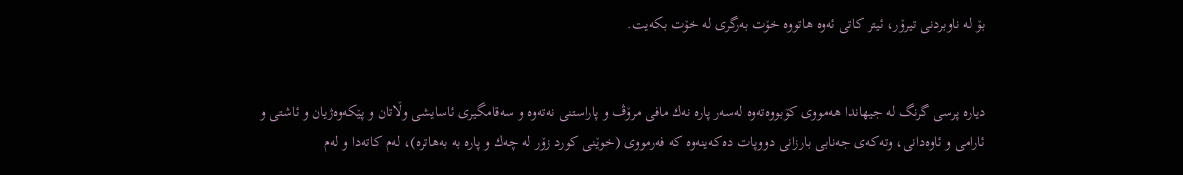بۆ له‌ ناوبردنى تیرۆر، ئیتر كاتى ئه‌وه‌ هاتووه‌ خۆت به‌رگرى له‌ خۆت بكه‌یت.


دیاره‌ پرسى گرنگ له‌ جیهاندا هه‌مووى كۆبووه‌ته‌وه‌ له‌سه‌ر پاره‌ نه‌ك مافى مرۆڤ و پاراستنى نه‌ته‌وه‌ و سه‌قامگیرى ئاسایشى وڵاتان و پێكه‌وه‌ژیان و ئاشتى و ئارامى و ئاوه‌دانى، وته‌كه‌ى جه‌نابى بارزانى دووپات ده‌كه‌ینه‌وه‌ كه‌ فه‌رمووى (خوێنى كورد زۆر له‌ چه‌ك و پاره‌ به‌ به‌هاتره‌)، له‌م كاته‌دا و له‌م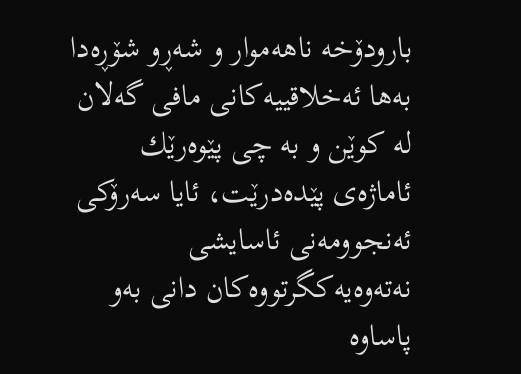بارودۆخه‌ ناهه‌موار و شه‌ڕو شۆڕه‌دا به‌ها ئه‌خلاقيیه‌كانى مافى گه‌لان له‌ كوێن و به‌ چى پێوه‌رێك ئاماژه‌ى پێده‌درێت، ئایا سه‌رۆكى ئه‌نجوومه‌نى ئاسایشى نه‌ته‌وه‌یه‌كگرتووه‌كان دانى به‌و پاساوه‌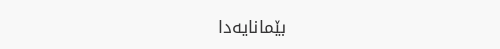بێمانایه‌دا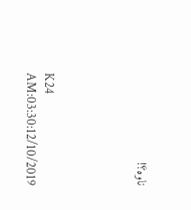ناوه‌؟!




K24
AM:03:30:12/10/2019